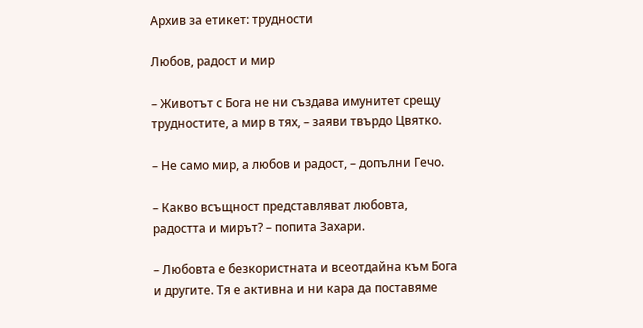Архив за етикет: трудности

Любов, радост и мир

– Животът с Бога не ни създава имунитет срещу трудностите, а мир в тях, – заяви твърдо Цвятко.

– Не само мир, а любов и радост, – допълни Гечо.

– Какво всъщност представляват любовта, радостта и мирът? – попита Захари.

– Любовта е безкористната и всеотдайна към Бога и другите. Тя е активна и ни кара да поставяме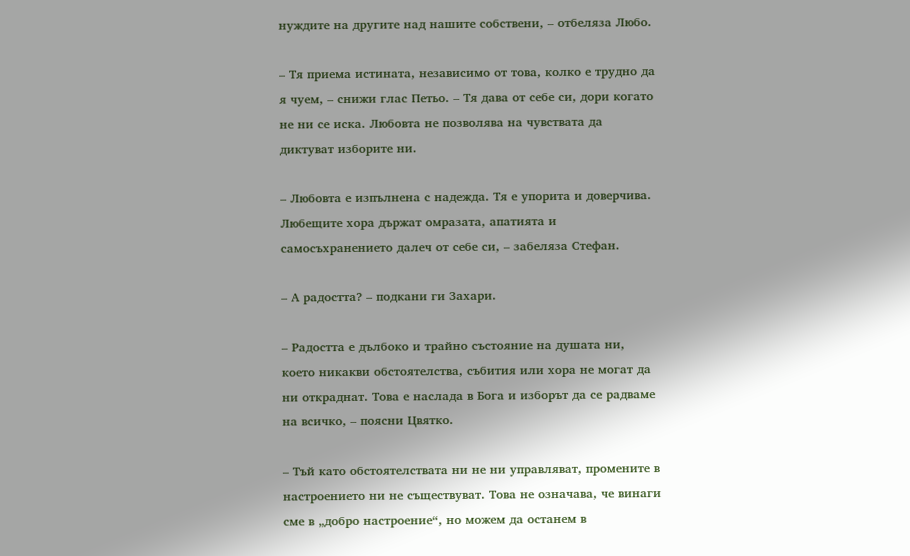нуждите на другите над нашите собствени, – отбеляза Любо.

– Тя приема истината, независимо от това, колко е трудно да я чуем, – снижи глас Петьо. – Тя дава от себе си, дори когато не ни се иска. Любовта не позволява на чувствата да диктуват изборите ни.

– Любовта е изпълнена с надежда. Тя е упорита и доверчива. Любещите хора държат омразата, апатията и самосъхранението далеч от себе си, – забеляза Стефан.

– А радостта? – подкани ги Захари.

– Радостта е дълбоко и трайно състояние на душата ни, което никакви обстоятелства, събития или хора не могат да ни откраднат. Това е наслада в Бога и изборът да се радваме на всичко, – поясни Цвятко.

– Тъй като обстоятелствата ни не ни управляват, промените в настроението ни не съществуват. Това не означава, че винаги сме в „добро настроение“, но можем да останем в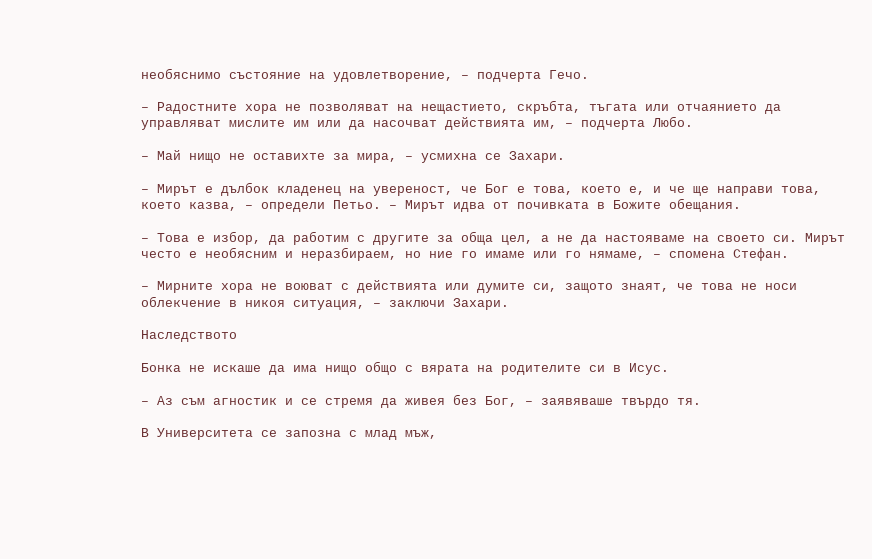необяснимо състояние на удовлетворение, – подчерта Гечо.

– Радостните хора не позволяват на нещастието, скръбта, тъгата или отчаянието да управляват мислите им или да насочват действията им, – подчерта Любо.

– Май нищо не оставихте за мира, – усмихна се Захари.

– Мирът е дълбок кладенец на увереност, че Бог е това, което е, и че ще направи това, което казва, – определи Петьо. – Мирът идва от почивката в Божите обещания.

– Това е избор, да работим с другите за обща цел, а не да настояваме на своето си. Мирът често е необясним и неразбираем, но ние го имаме или го нямаме, – спомена Стефан.

– Мирните хора не воюват с действията или думите си, защото знаят, че това не носи облекчение в никоя ситуация, – заключи Захари.

Наследството

Бонка не искаше да има нищо общо с вярата на родителите си в Исус.

– Аз съм агностик и се стремя да живея без Бог, – заявяваше твърдо тя.

В Университета се запозна с млад мъж,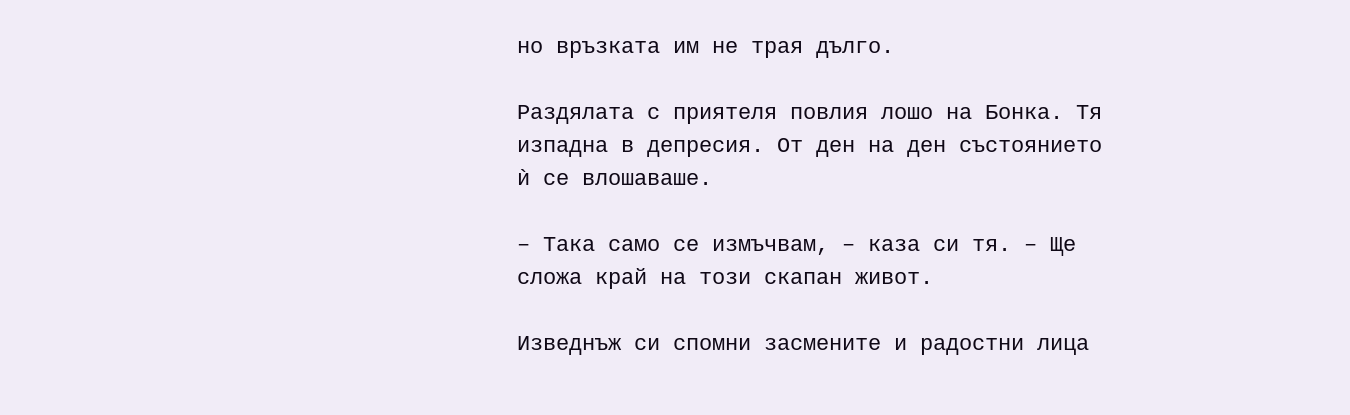но връзката им не трая дълго.

Раздялата с приятеля повлия лошо на Бонка. Тя изпадна в депресия. От ден на ден състоянието ѝ се влошаваше.

– Така само се измъчвам, – каза си тя. – Ще сложа край на този скапан живот.

Изведнъж си спомни засмените и радостни лица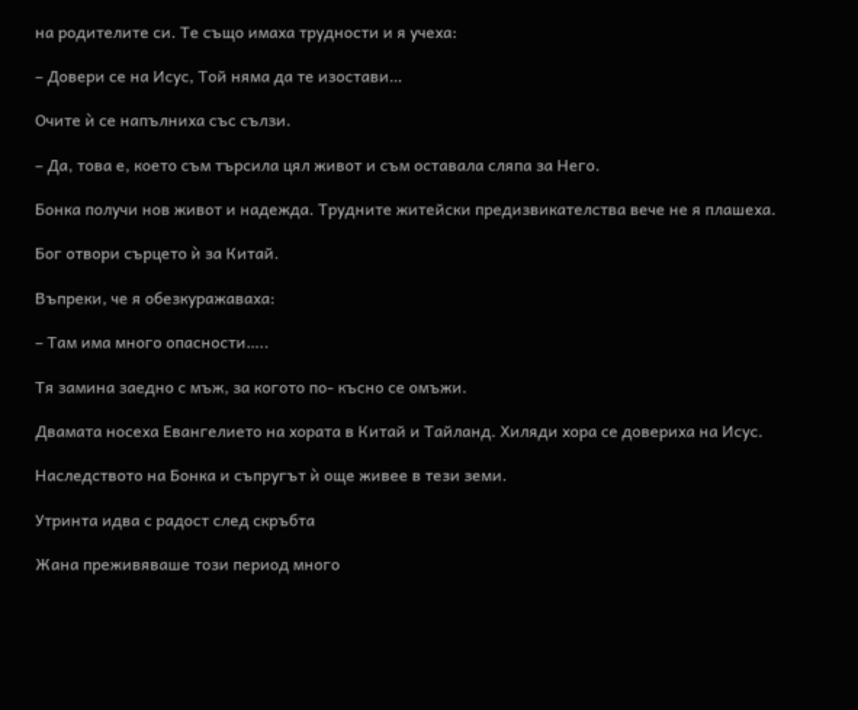на родителите си. Те също имаха трудности и я учеха:

– Довери се на Исус, Той няма да те изостави…

Очите ѝ се напълниха със сълзи.

– Да, това е, което съм търсила цял живот и съм оставала сляпа за Него.

Бонка получи нов живот и надежда. Трудните житейски предизвикателства вече не я плашеха.

Бог отвори сърцето ѝ за Китай.

Въпреки, че я обезкуражаваха:

– Там има много опасности…..

Тя замина заедно с мъж, за когото по- късно се омъжи.

Двамата носеха Евангелието на хората в Китай и Тайланд. Хиляди хора се довериха на Исус.

Наследството на Бонка и съпругът ѝ още живее в тези земи.

Утринта идва с радост след скръбта

Жана преживяваше този период много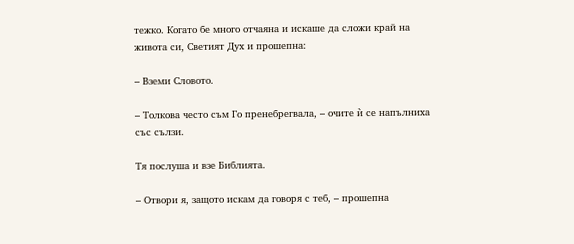тежко. Когато бе много отчаяна и искаше да сложи край на живота си, Светият Дух и прошепна:

– Вземи Словото.

– Толкова често съм Го пренебрегвала, – очите ѝ се напълниха със сълзи.

Тя послуша и взе Библията.

– Отвори я, защото искам да говоря с теб, – прошепна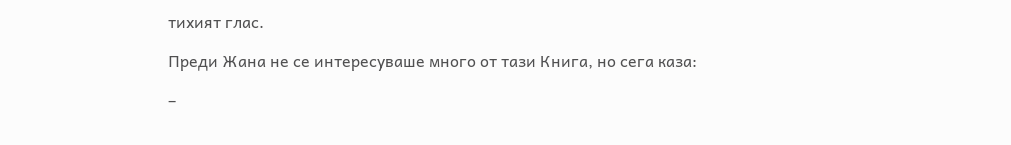тихият глас.

Преди Жана не се интересуваше много от тази Книга, но сега каза:

–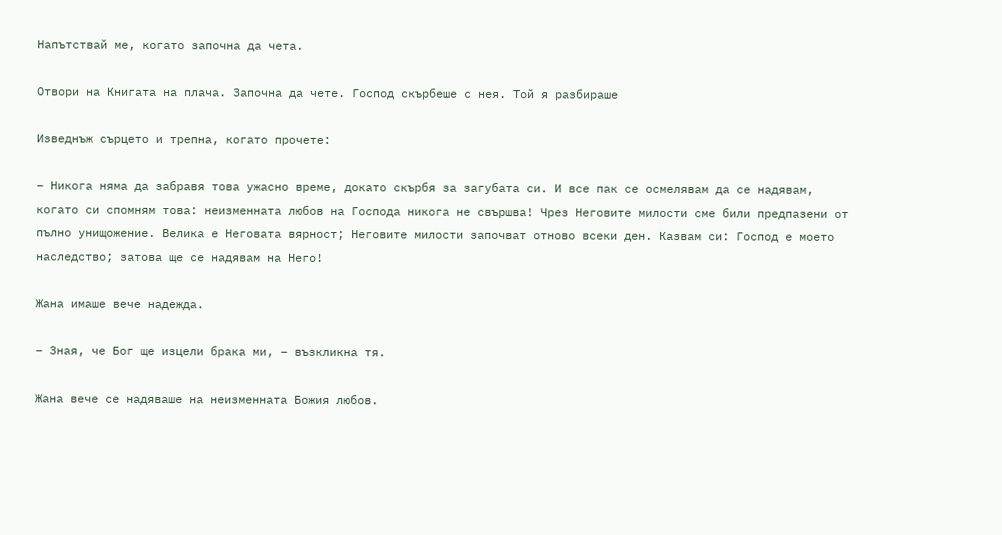Напътствай ме, когато започна да чета.

Отвори на Книгата на плача. Започна да чете. Господ скърбеше с нея. Той я разбираше

Изведнъж сърцето и трепна, когато прочете:

– Никога няма да забравя това ужасно време, докато скърбя за загубата си. И все пак се осмелявам да се надявам, когато си спомням това: неизменната любов на Господа никога не свършва! Чрез Неговите милости сме били предпазени от пълно унищожение. Велика е Неговата вярност; Неговите милости започват отново всеки ден. Казвам си: Господ е моето наследство; затова ще се надявам на Него!

Жана имаше вече надежда.

– Зная, че Бог ще изцели брака ми, – възкликна тя.

Жана вече се надяваше на неизменната Божия любов.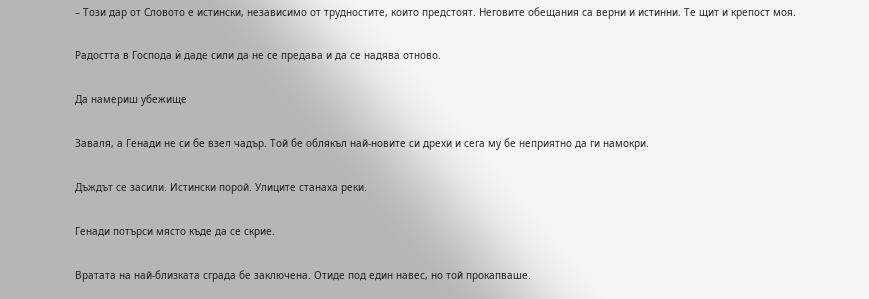– Този дар от Словото е истински, независимо от трудностите, които предстоят. Неговите обещания са верни и истинни. Те щит и крепост моя.

Радостта в Господа ѝ даде сили да не се предава и да се надява отново.

Да намериш убежище

Заваля, а Генади не си бе взел чадър. Той бе облякъл най-новите си дрехи и сега му бе неприятно да ги намокри.

Дъждът се засили. Истински порой. Улиците станаха реки.

Генади потърси място къде да се скрие.

Вратата на най-близката сграда бе заключена. Отиде под един навес, но той прокапваше.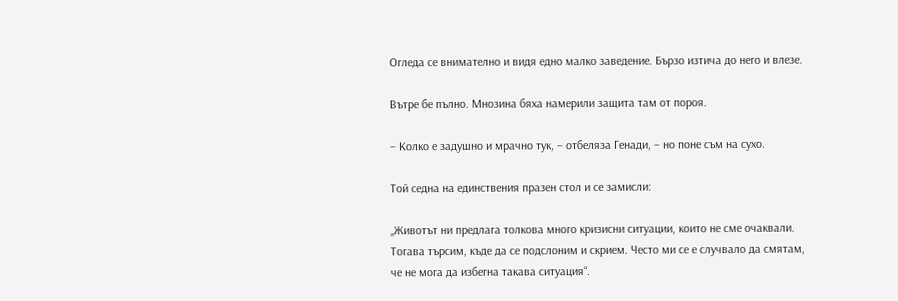Огледа се внимателно и видя едно малко заведение. Бързо изтича до него и влезе.

Вътре бе пълно. Мнозина бяха намерили защита там от пороя.

– Колко е задушно и мрачно тук, – отбеляза Генади, – но поне съм на сухо.

Той седна на единствения празен стол и се замисли:

„Животът ни предлага толкова много кризисни ситуации, които не сме очаквали. Тогава търсим, къде да се подслоним и скрием. Често ми се е случвало да смятам, че не мога да избегна такава ситуация“.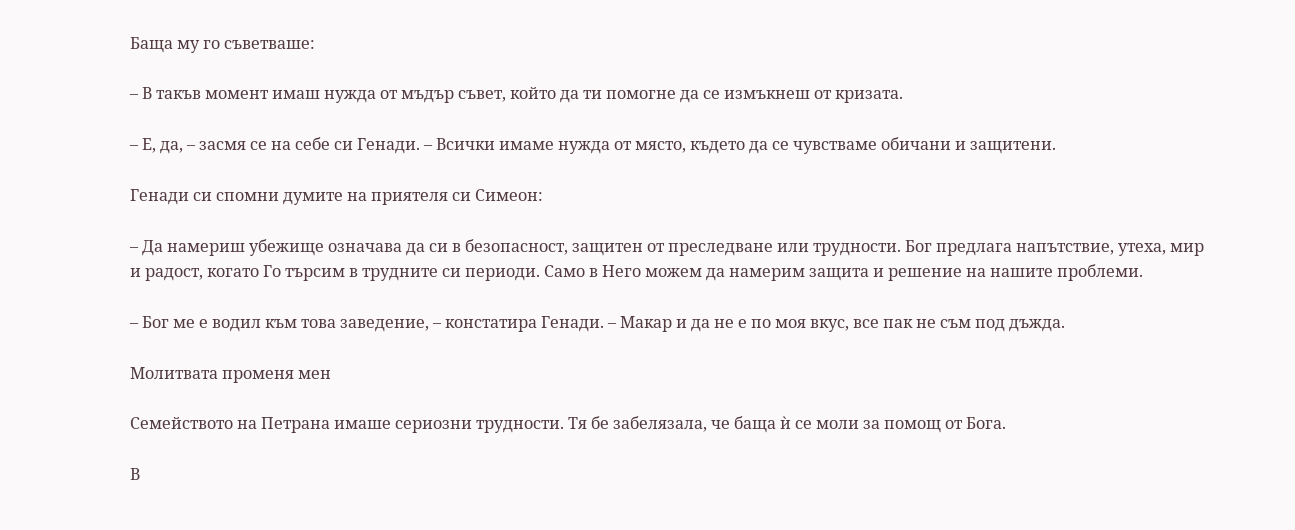Баща му го съветваше:

– В такъв момент имаш нужда от мъдър съвет, който да ти помогне да се измъкнеш от кризата.

– Е, да, – засмя се на себе си Генади. – Всички имаме нужда от място, където да се чувстваме обичани и защитени.

Генади си спомни думите на приятеля си Симеон:

– Да намериш убежище означава да си в безопасност, защитен от преследване или трудности. Бог предлага напътствие, утеха, мир и радост, когато Го търсим в трудните си периоди. Само в Него можем да намерим защита и решение на нашите проблеми.

– Бог ме е водил към това заведение, – констатира Генади. – Макар и да не е по моя вкус, все пак не съм под дъжда.

Молитвата променя мен

Семейството на Петрана имаше сериозни трудности. Тя бе забелязала, че баща ѝ се моли за помощ от Бога.

В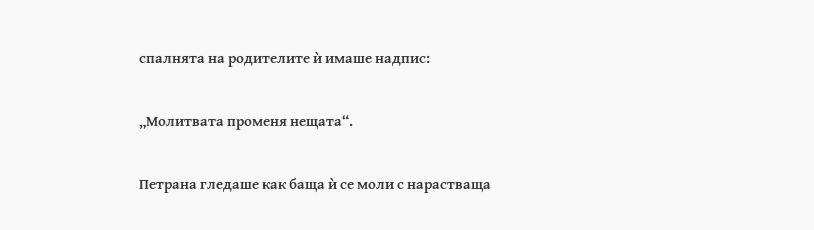спалнята на родителите ѝ имаше надпис:

„Молитвата променя нещата“.

Петрана гледаше как баща ѝ се моли с нарастваща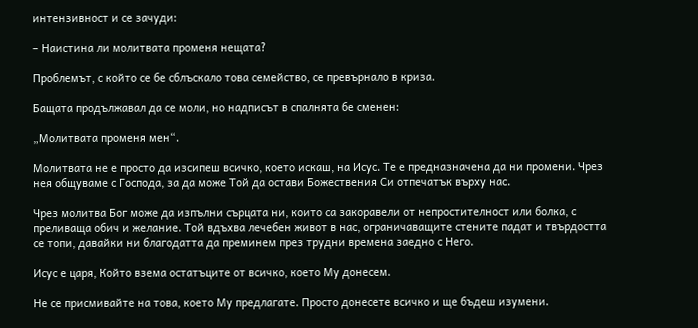интензивност и се зачуди:

– Наистина ли молитвата променя нещата?

Проблемът, с който се бе сблъскало това семейство, се превърнало в криза.

Бащата продължавал да се моли, но надписът в спалнята бе сменен:

„Молитвата променя мен“.

Молитвата не е просто да изсипеш всичко, което искаш, на Исус. Те е предназначена да ни промени. Чрез нея общуваме с Господа, за да може Той да остави Божествения Си отпечатък върху нас.

Чрез молитва Бог може да изпълни сърцата ни, които са закоравели от непростителност или болка, с преливаща обич и желание. Той вдъхва лечебен живот в нас, ограничаващите стените падат и твърдостта се топи, давайки ни благодатта да преминем през трудни времена заедно с Него.

Исус е царя, Който взема остатъците от всичко, което Му донесем.

Не се присмивайте на това, което Му предлагате. Просто донесете всичко и ще бъдеш изумени.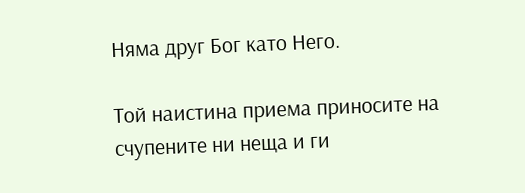Няма друг Бог като Него.

Той наистина приема приносите на счупените ни неща и ги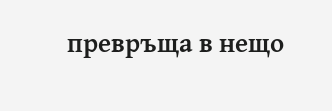превръща в нещо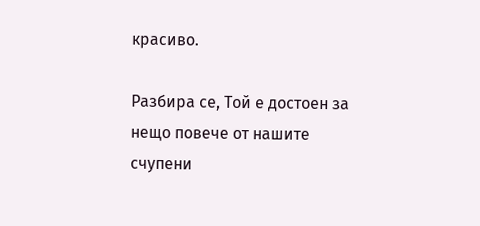красиво.

Разбира се, Той е достоен за нещо повече от нашите счупени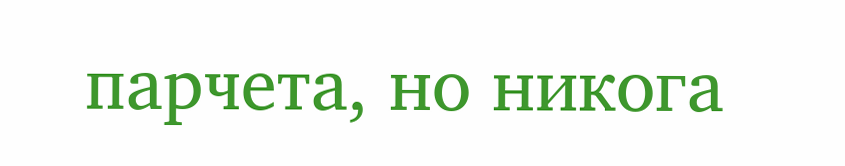парчета, но никога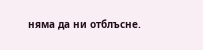няма да ни отблъсне.